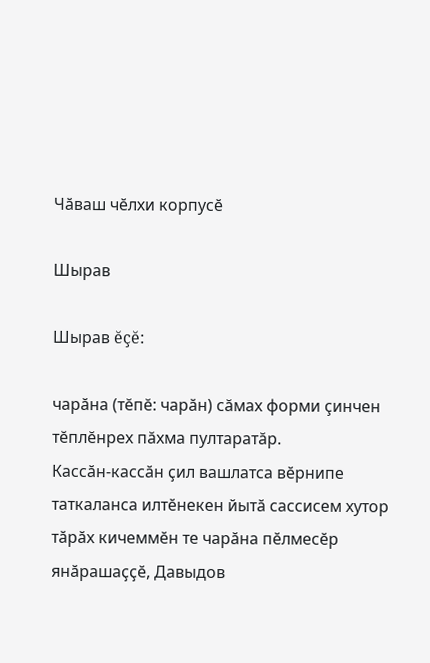Чӑваш чӗлхи корпусӗ

Шырав

Шырав ĕçĕ:

чарӑна (тĕпĕ: чарӑн) сăмах форми çинчен тĕплĕнрех пăхма пултаратăр.
Кассӑн-кассӑн ҫил вашлатса вӗрнипе таткаланса илтӗнекен йытӑ сассисем хутор тӑрӑх кичеммӗн те чарӑна пӗлмесӗр янӑрашаҫҫӗ, Давыдов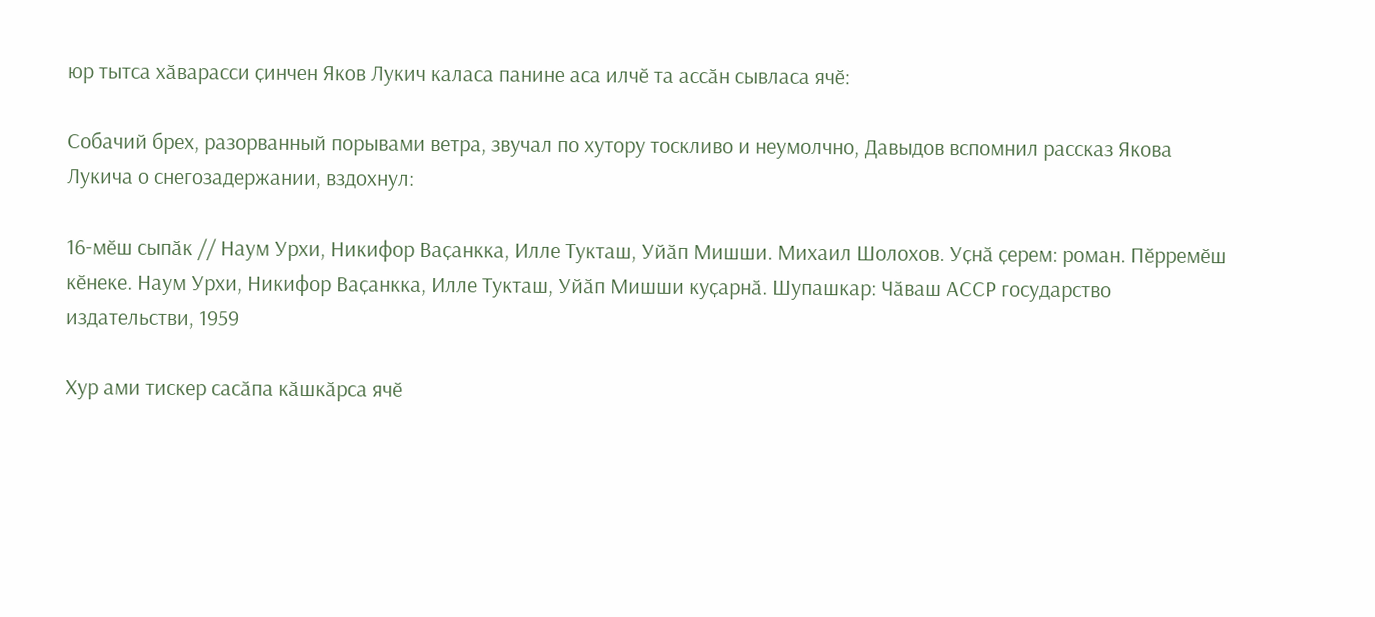юр тытса хӑварасси ҫинчен Яков Лукич каласа панине аса илчӗ та ассӑн сывласа ячӗ:

Собачий брех, разорванный порывами ветра, звучал по хутору тоскливо и неумолчно, Давыдов вспомнил рассказ Якова Лукича о снегозадержании, вздохнул:

16-мӗш сыпӑк // Наум Урхи, Никифор Ваҫанкка, Илле Тукташ, Уйӑп Мишши. Михаил Шолохов. Уҫнӑ ҫерем: роман. Пӗрремӗш кӗнеке. Наум Урхи, Никифор Ваҫанкка, Илле Тукташ, Уйӑп Мишши куҫарнӑ. Шупашкар: Чӑваш АССР государство издательстви, 1959

Хур ами тискер сасӑпа кӑшкӑрса ячӗ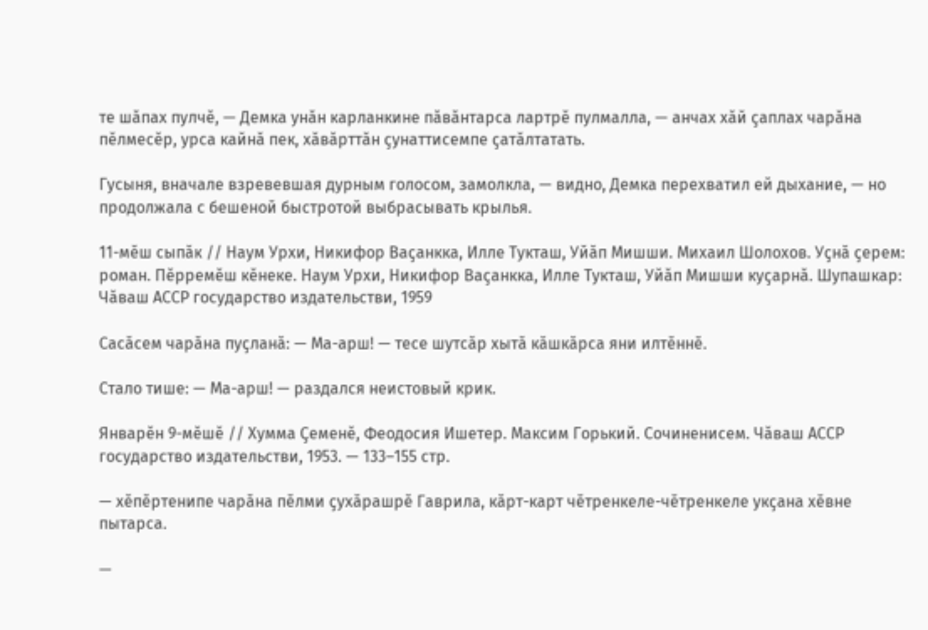те шӑпах пулчӗ, — Демка унӑн карланкине пӑвӑнтарса лартрӗ пулмалла, — анчах хӑй ҫаплах чарӑна пӗлмесӗр, урса кайнӑ пек, хӑвӑрттӑн ҫунаттисемпе ҫатӑлтатать.

Гусыня, вначале взревевшая дурным голосом, замолкла, — видно, Демка перехватил ей дыхание, — но продолжала с бешеной быстротой выбрасывать крылья.

11-мӗш сыпӑк // Наум Урхи, Никифор Ваҫанкка, Илле Тукташ, Уйӑп Мишши. Михаил Шолохов. Уҫнӑ ҫерем: роман. Пӗрремӗш кӗнеке. Наум Урхи, Никифор Ваҫанкка, Илле Тукташ, Уйӑп Мишши куҫарнӑ. Шупашкар: Чӑваш АССР государство издательстви, 1959

Сасӑсем чарӑна пуҫланӑ: — Ма-арш! — тесе шутсӑр хытӑ кӑшкӑрса яни илтӗннӗ.

Стало тише: — Ма-арш! — раздался неистовый крик.

Январӗн 9-мӗшӗ // Хумма Ҫеменӗ, Феодосия Ишетер. Максим Горький. Сочиненисем. Чӑваш АССР государство издательстви, 1953. — 133–155 стр.

— хӗпӗртенипе чарӑна пӗлми ҫухӑрашрӗ Гаврила, кӑрт-карт чӗтренкеле-чӗтренкеле укҫана хӗвне пытарса.

—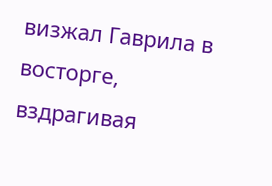визжал Гаврила в восторге, вздрагивая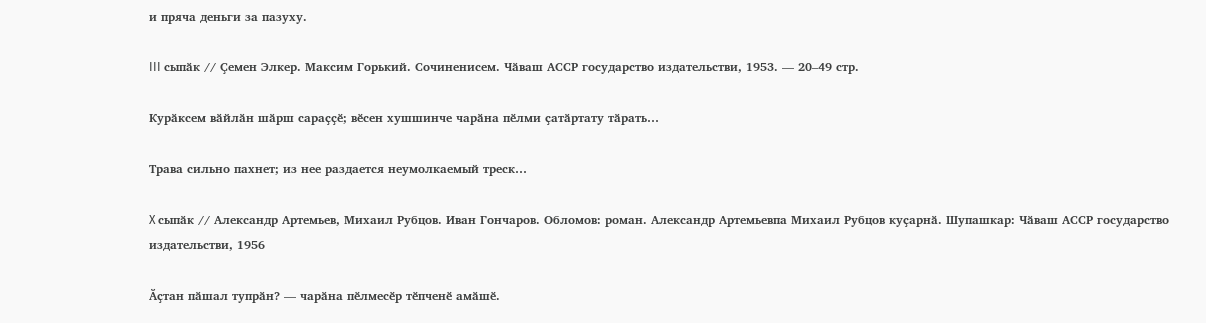и пряча деньги за пазуху.

III сыпӑк // Ҫемен Элкер. Максим Горький. Сочиненисем. Чӑваш АССР государство издательстви, 1953. — 20–49 стр.

Курӑксем вӑйлӑн шӑрш сараҫҫӗ; вӗсен хушшинче чарӑна пӗлми ҫатӑртату тӑрать…

Трава сильно пахнет; из нее раздается неумолкаемый треск…

X сыпӑк // Александр Артемьев, Михаил Рубцов. Иван Гончаров. Обломов: роман. Александр Артемьевпа Михаил Рубцов куҫарнӑ. Шупашкар: Чӑваш АССР государство издательстви, 1956

Ӑҫтан пӑшал тупрӑн? — чарӑна пӗлмесӗр тӗпченӗ амӑшӗ.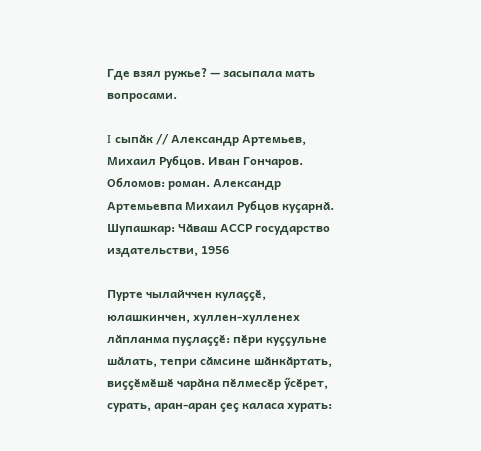Где взял ружье? — засыпала мать вопросами.

I сыпӑк // Александр Артемьев, Михаил Рубцов. Иван Гончаров. Обломов: роман. Александр Артемьевпа Михаил Рубцов куҫарнӑ. Шупашкар: Чӑваш АССР государство издательстви, 1956

Пурте чылайччен кулаҫҫӗ, юлашкинчен, хуллен-хулленех лӑпланма пуҫлаҫҫӗ: пӗри куҫҫульне шӑлать, тепри сӑмсине шӑнкӑртать, виҫҫӗмӗшӗ чарӑна пӗлмесӗр ӳсӗрет, сурать, аран-аран ҫеҫ каласа хурать: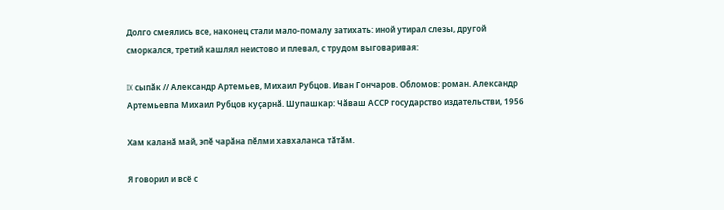Долго смеялись все, наконец стали мало-помалу затихать: иной утирал слезы, другой сморкался, третий кашлял неистово и плевал, с трудом выговаривая:

IX сыпӑк // Александр Артемьев, Михаил Рубцов. Иван Гончаров. Обломов: роман. Александр Артемьевпа Михаил Рубцов куҫарнӑ. Шупашкар: Чӑваш АССР государство издательстви, 1956

Хам каланӑ май, эпӗ чарӑна пӗлми хавхаланса тӑтӑм.

Я говорил и всё с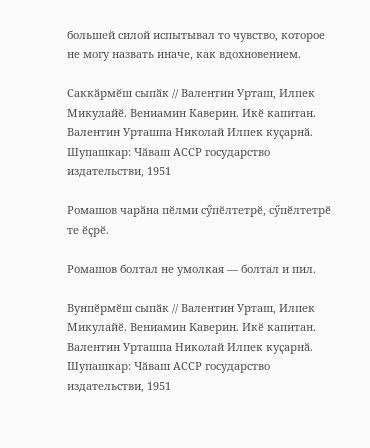большей силой испытывал то чувство, которое не могу назвать иначе, как вдохновением.

Саккӑрмӗш сыпӑк // Валентин Урташ, Илпек Микулайӗ. Вениамин Каверин. Икӗ капитан. Валентин Урташпа Николай Илпек куҫарнӑ. Шупашкар: Чӑваш АССР государство издательстви, 1951

Ромашов чарӑна пӗлми сӳпӗлтетрӗ, сӳпӗлтетрӗ те ӗҫрӗ.

Ромашов болтал не умолкая — болтал и пил.

Вунпӗрмӗш сыпӑк // Валентин Урташ, Илпек Микулайӗ. Вениамин Каверин. Икӗ капитан. Валентин Урташпа Николай Илпек куҫарнӑ. Шупашкар: Чӑваш АССР государство издательстви, 1951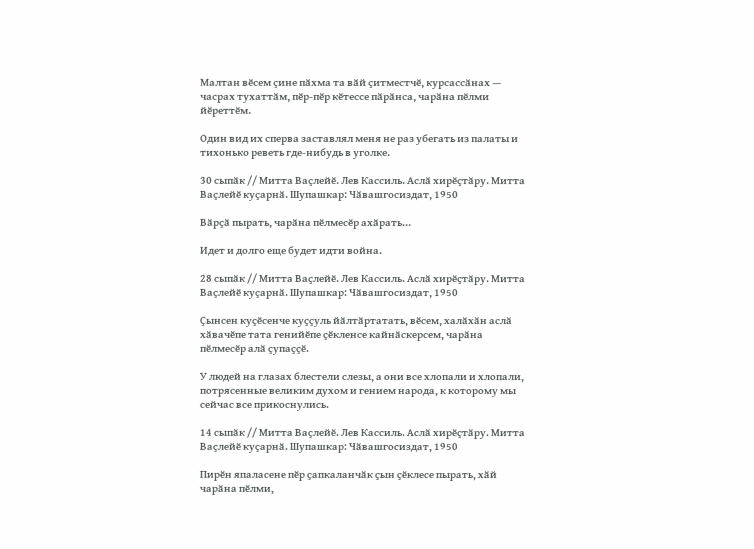Малтан вӗсем ҫине пӑхма та вӑй ҫитместчӗ, курсассӑнах — часрах тухаттӑм, пӗр-пӗр кӗтессе пӑрӑнса, чарӑна пӗлми йӗреттӗм.

Один вид их сперва заставлял меня не раз убегать из палаты и тихонько реветь где-нибудь в уголке.

30 сыпӑк // Митта Ваҫлейӗ. Лев Кассиль. Аслӑ хирӗҫтӑру. Митта Ваҫлейӗ куҫарнӑ. Шупашкар: Чӑвашгосиздат, 1950

Вӑрҫӑ пырать, чарӑна пӗлмесӗр ахӑрать…

Идет и долго еще будет идти война.

28 сыпӑк // Митта Ваҫлейӗ. Лев Кассиль. Аслӑ хирӗҫтӑру. Митта Ваҫлейӗ куҫарнӑ. Шупашкар: Чӑвашгосиздат, 1950

Ҫынсен куҫӗсенче куҫҫуль йӑлтӑртатать, вӗсем, халӑхӑн аслӑ хӑвачӗпе тата генийӗпе ҫӗкленсе кайнӑскерсем, чарӑна пӗлмесӗр алӑ ҫупаҫҫӗ.

У людей на глазах блестели слезы, а они все хлопали и хлопали, потрясенные великим духом и гением народа, к которому мы сейчас все прикоснулись.

14 сыпӑк // Митта Ваҫлейӗ. Лев Кассиль. Аслӑ хирӗҫтӑру. Митта Ваҫлейӗ куҫарнӑ. Шупашкар: Чӑвашгосиздат, 1950

Пирӗн япаласене пӗр ҫапкаланчӑк ҫын ҫӗклесе пырать, хӑй чарӑна пӗлми,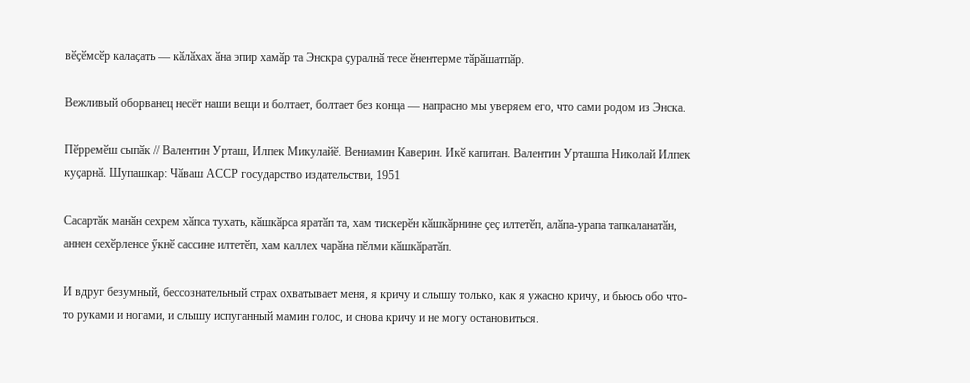вӗҫӗмсӗр калаҫать — кӑлӑхах ӑна эпир хамӑр та Энскра ҫуралнӑ тесе ӗнентерме тӑрӑшатпӑр.

Вежливый оборванец несёт наши вещи и болтает, болтает без конца — напрасно мы уверяем его, что сами родом из Энска.

Пӗрремӗш сыпӑк // Валентин Урташ, Илпек Микулайӗ. Вениамин Каверин. Икӗ капитан. Валентин Урташпа Николай Илпек куҫарнӑ. Шупашкар: Чӑваш АССР государство издательстви, 1951

Сасартӑк манӑн сехрем хӑпса тухать, кӑшкӑрса яратӑп та, хам тискерӗн кӑшкӑрнине ҫеҫ илтетӗп, алӑпа-урапа тапкаланатӑн, аннен сехӗрленсе ӳкнӗ сассине илтетӗп, хам каллех чарӑна пӗлми кӑшкӑратӑп.

И вдруг безумный, бессознательный страх охватывает меня, я кричу и слышу только, как я ужасно кричу, и бьюсь обо что-то руками и ногами, и слышу испуганный мамин голос, и снова кричу и не могу остановиться.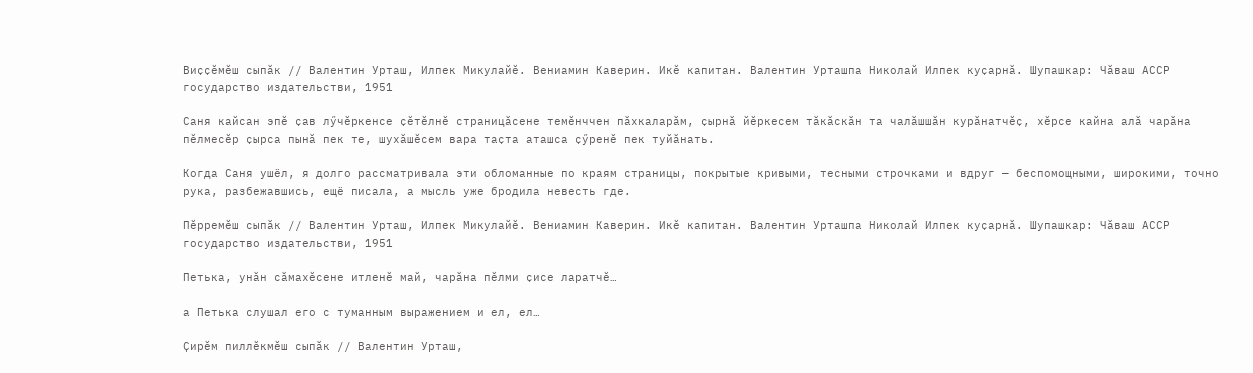Виҫҫӗмӗш сыпӑк // Валентин Урташ, Илпек Микулайӗ. Вениамин Каверин. Икӗ капитан. Валентин Урташпа Николай Илпек куҫарнӑ. Шупашкар: Чӑваш АССР государство издательстви, 1951

Саня кайсан эпӗ ҫав лӳчӗркенсе ҫӗтӗлнӗ страницӑсене темӗнччен пӑхкаларӑм, ҫырнӑ йӗркесем тӑкӑскӑн та чалӑшшӑн курӑнатчӗҫ, хӗрсе кайна алӑ чарӑна пӗлмесӗр ҫырса пынӑ пек те, шухӑшӗсем вара таҫта аташса ҫӳренӗ пек туйӑнать.

Когда Саня ушёл, я долго рассматривала эти обломанные по краям страницы, покрытые кривыми, тесными строчками и вдруг — беспомощными, широкими, точно рука, разбежавшись, ещё писала, а мысль уже бродила невесть где.

Пӗрремӗш сыпӑк // Валентин Урташ, Илпек Микулайӗ. Вениамин Каверин. Икӗ капитан. Валентин Урташпа Николай Илпек куҫарнӑ. Шупашкар: Чӑваш АССР государство издательстви, 1951

Петька, унӑн сӑмахӗсене итленӗ май, чарӑна пӗлми ҫисе ларатчӗ…

а Петька слушал его с туманным выражением и ел, ел…

Ҫирӗм пиллӗкмӗш сыпӑк // Валентин Урташ,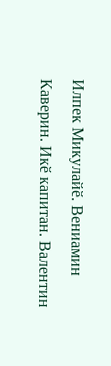Илпек Микулайӗ. Вениамин Каверин. Икӗ капитан. Валентин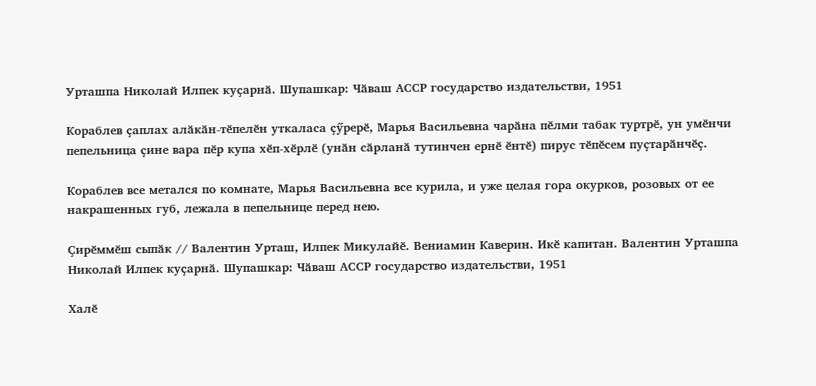Урташпа Николай Илпек куҫарнӑ. Шупашкар: Чӑваш АССР государство издательстви, 1951

Кораблев ҫаплах алӑкӑн-тӗпелӗн уткаласа ҫӳрерӗ, Марья Васильевна чарӑна пӗлми табак туртрӗ, ун умӗнчи пепельница ҫине вара пӗр купа хӗп-хӗрлӗ (унӑн сӑрланӑ тутинчен ернӗ ӗнтӗ) пирус тӗпӗсем пуҫтарӑнчӗҫ.

Кораблев все метался по комнате, Марья Васильевна все курила, и уже целая гора окурков, розовых от ее накрашенных губ, лежала в пепельнице перед нею.

Ҫирӗммӗш сыпӑк // Валентин Урташ, Илпек Микулайӗ. Вениамин Каверин. Икӗ капитан. Валентин Урташпа Николай Илпек куҫарнӑ. Шупашкар: Чӑваш АССР государство издательстви, 1951

Халӗ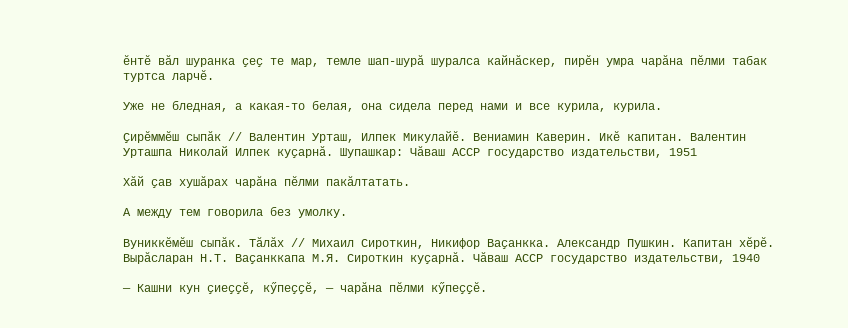ӗнтӗ вӑл шуранка ҫеҫ те мар, темле шап-шурӑ шуралса кайнӑскер, пирӗн умра чарӑна пӗлми табак туртса ларчӗ.

Уже не бледная, а какая-то белая, она сидела перед нами и все курила, курила.

Ҫирӗммӗш сыпӑк // Валентин Урташ, Илпек Микулайӗ. Вениамин Каверин. Икӗ капитан. Валентин Урташпа Николай Илпек куҫарнӑ. Шупашкар: Чӑваш АССР государство издательстви, 1951

Хӑй ҫав хушӑрах чарӑна пӗлми пакӑлтатать.

А между тем говорила без умолку.

Вуниккӗмӗш сыпӑк. Тӑлӑх // Михаил Сироткин, Никифор Ваҫанкка. Александр Пушкин. Капитан хӗрӗ. Вырӑсларан Н.Т. Ваҫанккапа М.Я. Сироткин куҫарнӑ. Чӑваш АССР государство издательстви, 1940

— Кашни кун ҫиеҫҫӗ, кӳпеҫҫӗ, — чарӑна пӗлми кӳпеҫҫӗ.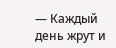— Каждый день жрут и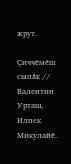жрут.

Ҫиччӗмӗш сыпӑк // Валентин Урташ, Илпек Микулайӗ.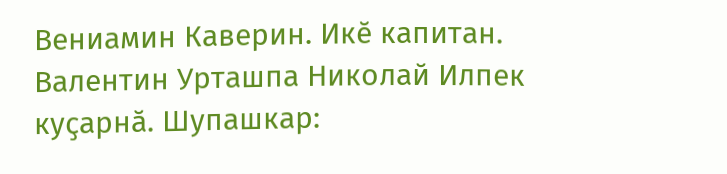Вениамин Каверин. Икӗ капитан. Валентин Урташпа Николай Илпек куҫарнӑ. Шупашкар: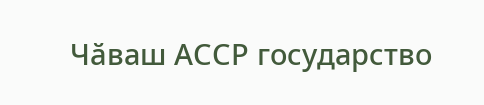Чӑваш АССР государство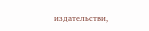издательстви,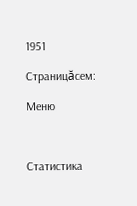1951

Страницăсем:

Меню



Статистика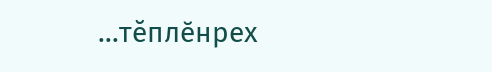...тĕплӗнрех